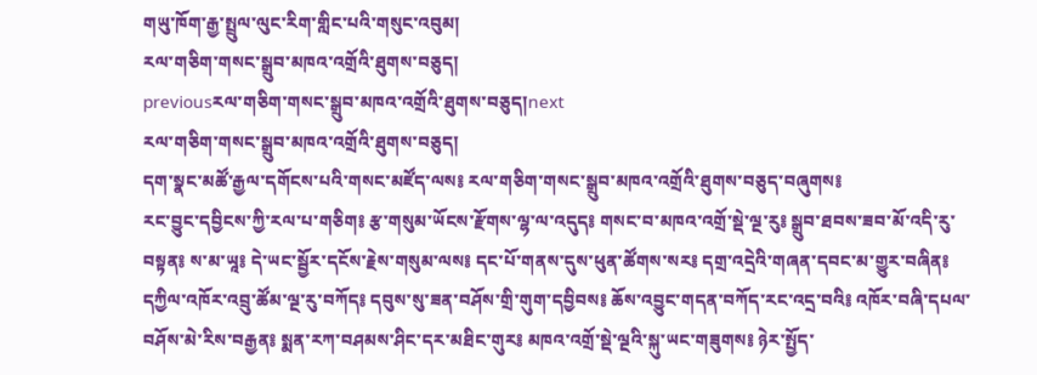གཡུ་ཁོག་རྒྱ་སྤྲུལ་ལུང་རིག་གླིང་པའི་གསུང་འབུམ།
རལ་གཅིག་གསང་སྒྲུབ་མཁའ་འགྲོའི་ཐུགས་བཅུད།
previousརལ་གཅིག་གསང་སྒྲུབ་མཁའ་འགྲོའི་ཐུགས་བཅུད།next
རལ་གཅིག་གསང་སྒྲུབ་མཁའ་འགྲོའི་ཐུགས་བཅུད།
དག་སྣང་མཚོ་རྒྱལ་དགོངས་པའི་གསང་མཛོད་ལས༔ རལ་གཅིག་གསང་སྒྲུབ་མཁའ་འགྲོའི་ཐུགས་བཅུད་བཞུགས༔
རང་བྱུང་དབྱིངས་ཀྱི་རལ་པ་གཅིག༔ རྩ་གསུམ་ཡོངས་རྫོགས་ལྷ་ལ་འདུད༔ གསང་བ་མཁའ་འགྲོ་སྡེ་ལྔ་རུ༔ སྒྲུབ་ཐབས་ཟབ་མོ་འདི་རུ་བསྟན༔ ས་མ་ཡཱ༔ དེ་ཡང་སྦྱོར་དངོས་རྗེས་གསུམ་ལས༔ དང་པོ་གནས་དུས་ཕུན་ཚོགས་སར༔ དགྲ་འདྲེའི་གཞན་དབང་མ་གྱུར་བཞིན༔ དཀྱིལ་འཁོར་འབྲུ་ཚོམ་ལྔ་རུ་བཀོད༔ དབུས་སུ་ཟན་བཤོས་གྲི་གུག་དབྱིབས༔ ཆོས་འབྱུང་གདན་བཀོད་རང་འདྲ་བའི༔ འཁོར་བཞི་དཔལ་བཤོས་མེ་རིས་བརྒྱན༔ སྨན་རཀ་བཤམས་ཤིང་དར་མཐིང་གུར༔ མཁའ་འགྲོ་སྡེ་ལྔའི་སྐུ་ཡང་གཟུགས༔ ཉེར་སྤྱོད་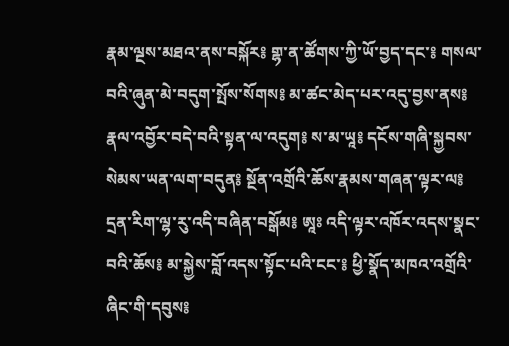རྣམ་ལྔས་མཐའ་ནས་བསྐོར༔ གྷ་ན་ཚོགས་ཀྱི་ཡོ་བྱད་དང་༔ གསལ་བའི་ཞུན་མེ་བདུག་སྤོས་སོགས༔ མ་ཚང་མེད་པར་འདུ་བྱས་ནས༔ རྣལ་འབྱོར་བདེ་བའི་སྟན་ལ་འདུག༔ ས་མ་ཡཱ༔ དངོས་གཞི་སྐྱབས་སེམས་ཡན་ལག་བདུན༔ སྔོན་འགྲོའི་ཆོས་རྣམས་གཞན་ལྟར་ལ༔ དྲན་རིག་ལྷ་རུ་འདི་བཞིན་བསྒོམ༔ ཨཱཿ འདི་ལྟར་འཁོར་འདས་སྣང་བའི་ཆོས༔ མ་སྐྱེས་བློ་འདས་སྟོང་པའི་ངང་༔ ཕྱི་སྣོད་མཁའ་འགྲོའི་ཞིང་གི་དབུས༔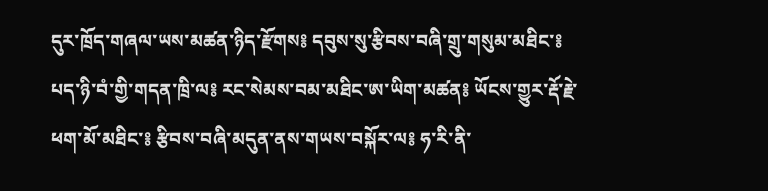དུར་ཁྲོད་གཞལ་ཡས་མཚན་ཉིད་རྫོགས༔ དབུས་སུ་རྩིབས་བཞི་གྲུ་གསུམ་མཐིང་༔ པད་ཉི་བཾ་གྱི་གདན་ཁྲི་ལ༔ རང་སེམས་བམ་མཐིང་ཨ་ཡིག་མཚན༔ ཡོངས་གྱུར་རྡོ་རྗེ་ཕག་མོ་མཐིང་༔ རྩིབས་བཞི་མདུན་ནས་གཡས་བསྐོར་ལ༔ ཧ་རི་ནི་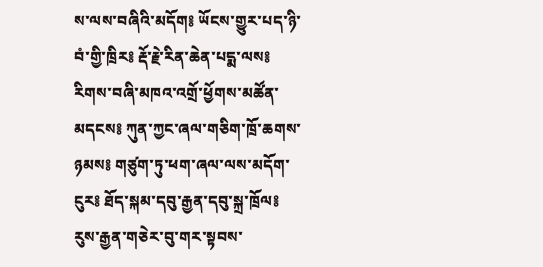ས་ལས་བཞིའི་མདོག༔ ཡོངས་གྱུར་པད་ཉི་བཾ་གྱི་ཁྲིར༔ རྡོ་རྗེ་རིན་ཆེན་པདྨ་ལས༔ རིགས་བཞི་མཁའ་འགྲོ་ཕྱོགས་མཚོན་མདངས༔ ཀུན་ཀྱང་ཞལ་གཅིག་ཁྲོ་ཆགས་ཉམས༔ གཙུག་ཏུ་ཕག་ཞལ་ལས་མདོག་ངུར༔ ཐོད་སྐམ་དབུ་རྒྱན་དབུ་སྐྲ་ཁྲོལ༔ རུས་རྒྱན་གཅེར་བུ་གར་སྟབས་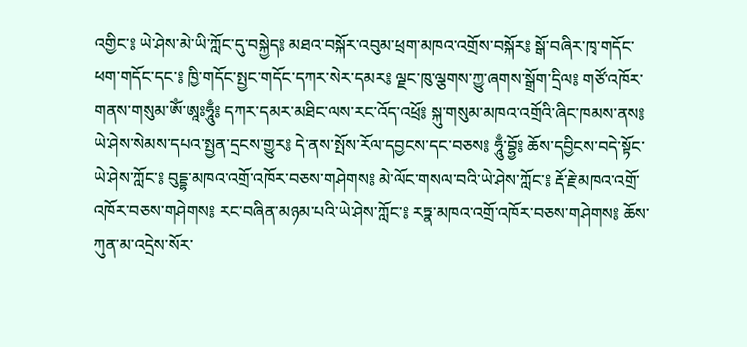འགྱིང་༔ ཡེ་ཤེས་མེ་ཡི་ཀློང་དུ་བསྐྱེད༔ མཐའ་བསྐོར་འབུམ་ཕྲག་མཁའ་འགྲོས་བསྐོར༔ སྒོ་བཞིར་ཁྭ་གདོང་ཕག་གདོང་དང་༔ ཁྱི་གདོང་སྤྱང་གདོང་དཀར་སེར་དམར༔ ལྗང་ཁུ་ལྕགས་ཀྱུ་ཞགས་སྒྲོག་དྲིལ༔ གཙོ་འཁོར་གནས་གསུམ་ཨོཾ་ཨཱཿཧཱུྃ༔ དཀར་དམར་མཐིང་ལས་རང་འོད་འཕྲོ༔ སྐུ་གསུམ་མཁའ་འགྲོའི་ཞིང་ཁམས་ནས༔ ཡེ་ཤེས་སེམས་དཔའ་སྤྱན་དྲངས་གྱུར༔ དེ་ནས་སྤོས་རོལ་དབྱངས་དང་བཅས༔ ཧཱུྃ་བྷྱོ༔ ཆོས་དབྱིངས་བདེ་སྟོང་ཡེ་ཤེས་ཀློང་༔ བུདྡྷ་མཁའ་འགྲོ་འཁོར་བཅས་གཤེགས༔ མེ་ལོང་གསལ་བའི་ཡེ་ཤེས་ཀློང་༔ རྡོ་རྗེ་མཁའ་འགྲོ་འཁོར་བཅས་གཤེགས༔ རང་བཞིན་མཉམ་པའི་ཡེ་ཤེས་ཀློང་༔ རཏྣ་མཁའ་འགྲོ་འཁོར་བཅས་གཤེགས༔ ཆོས་ཀུན་མ་འདྲེས་སོར་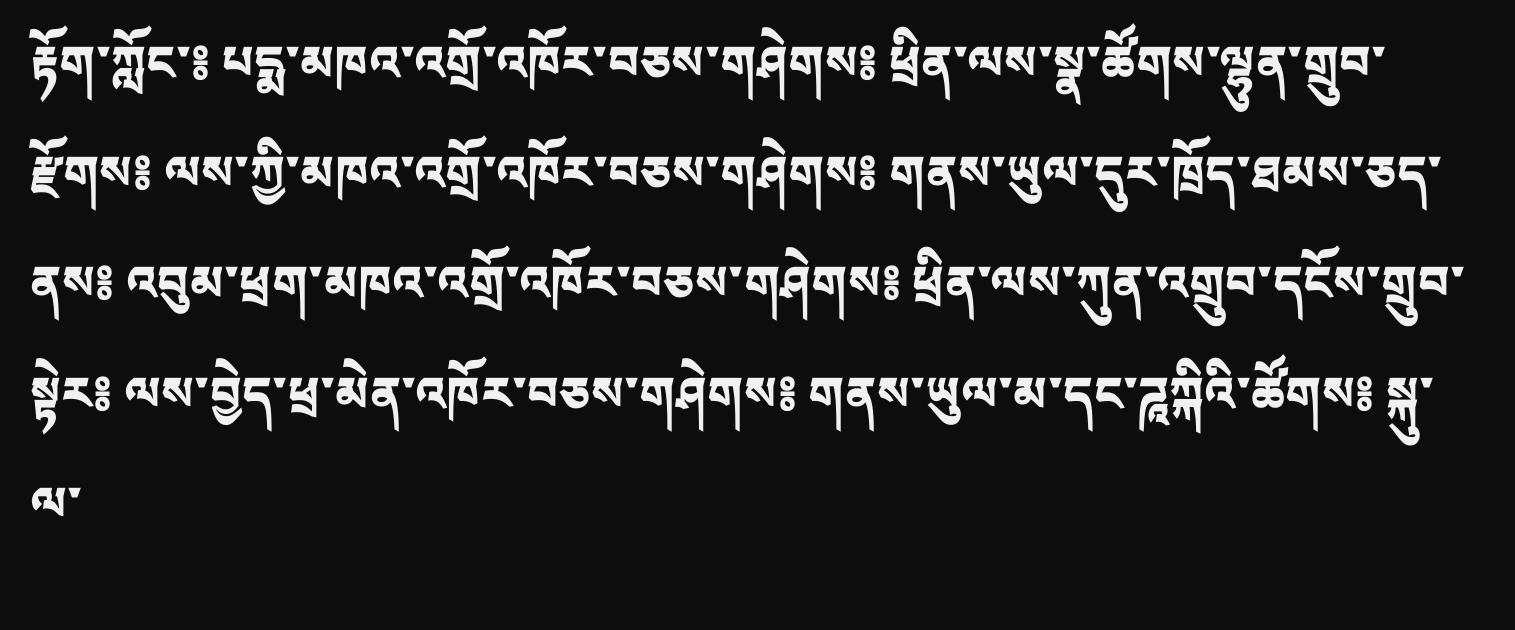རྟོག་ཀློང་༔ པདྨ་མཁའ་འགྲོ་འཁོར་བཅས་གཤེགས༔ ཕྲིན་ལས་སྣ་ཚོགས་ལྷུན་གྲུབ་རྫོགས༔ ལས་ཀྱི་མཁའ་འགྲོ་འཁོར་བཅས་གཤེགས༔ གནས་ཡུལ་དུར་ཁྲོད་ཐམས་ཅད་ནས༔ འབུམ་ཕྲག་མཁའ་འགྲོ་འཁོར་བཅས་གཤེགས༔ ཕྲིན་ལས་ཀུན་འགྲུབ་དངོས་གྲུབ་སྟེར༔ ལས་བྱེད་ཕྲ་མེན་འཁོར་བཅས་གཤེགས༔ གནས་ཡུལ་མ་དང་ཌཱཀྐིའི་ཚོགས༔ སྐུ་ལ་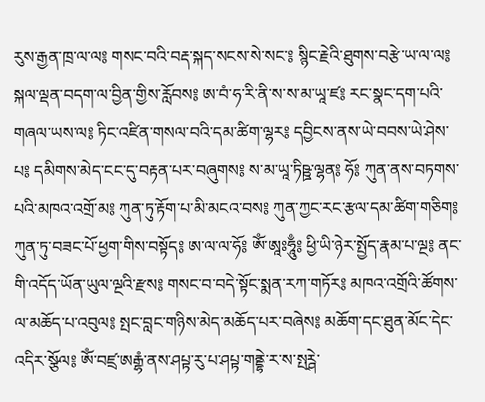རུས་རྒྱན་ཁྲ་ལ་ལ༔ གསང་བའི་བརྡ་སྐད་སངས་སེ་སང་༔ སྙིང་རྗེའི་ཐུགས་བརྩེ་ཡ་ལ་ལ༔ སྐལ་ལྡན་བདག་ལ་བྱིན་གྱིས་རློབས༔ ཨ་བཾ་ཧ་རི་ནི་ས་ས་མ་ཡཱ་ཛ༔ རང་སྣང་དག་པའི་གཞལ་ཡས་ལ༔ ཏིང་འཛིན་གསལ་བའི་དམ་ཚིག་ལྷར༔ དབྱིངས་ནས་ཡེ་བབས་ཡེ་ཤེས་པ༔ དམིགས་མེད་ངང་དུ་བརྟན་པར་བཞུགས༔ ས་མ་ཡཱ་ཏིཥྛ་ལྷན༔ ཧོ༔ ཀུན་ནས་བཏགས་པའི་མཁའ་འགྲོ་མ༔ ཀུན་ཏུ་རྟོག་པ་མི་མངའ་བས༔ ཀུན་ཀྱང་རང་རྩལ་དམ་ཚིག་གཅིག༔ ཀུན་ཏུ་བཟང་པོ་ཕྱག་གིས་བསྟོད༔ ཨ་ལ་ལ་ཧོ༔ ཨོཾ་ཨཱཿཧཱུྃ༔ ཕྱི་ཡི་ཉེར་སྤྱོད་རྣམ་པ་ལྔ༔ ནང་གི་འདོད་ཡོན་ཡུལ་ལྔའི་རྫས༔ གསང་བ་བདེ་སྟོང་སྨན་རཀ་གཏོར༔ མཁའ་འགྲོའི་ཚོགས་ལ་མཆོད་པ་འབུལ༔ སྤང་བླང་གཉིས་མེད་མཆོད་པར་བཞེས༔ མཆོག་དང་ཐུན་མོང་དེང་འདིར་སྩོལ༔ ཨོཾ་བཛྲ་ཨརྒྷཾ་ནས་ཤཔྟ་རུ་པ་ཤཔྟ་གནྡྷེ་ར་ས་སྤཪྴེ་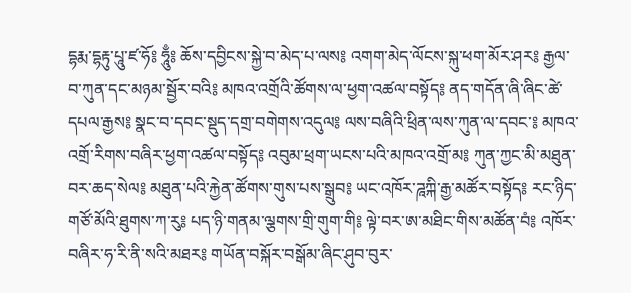དྷརྨ་དྷརྟུ་པཱུ་ཛ་ཧོ༔ ཧཱུྃ༔ ཆོས་དབྱིངས་སྐྱེ་བ་མེད་པ་ལས༔ འགག་མེད་ལོངས་སྐུ་ཕག་མོར་ཤར༔ རྒྱལ་བ་ཀུན་དང་མཉམ་སྦྱོར་བའི༔ མཁའ་འགྲོའི་ཚོགས་ལ་ཕྱག་འཚལ་བསྟོད༔ ནད་གདོན་ཞི་ཞིང་ཚེ་དཔལ་རྒྱས༔ སྣང་བ་དབང་སྡུད་དགྲ་བགེགས་འདུལ༔ ལས་བཞིའི་ཕྲིན་ལས་ཀུན་ལ་དབང་༔ མཁའ་འགྲོ་རིགས་བཞིར་ཕྱག་འཚལ་བསྟོད༔ འབུམ་ཕྲག་ཡངས་པའི་མཁའ་འགྲོ་མ༔ ཀུན་ཀྱང་མི་མཐུན་བར་ཆད་སེལ༔ མཐུན་པའི་རྐྱེན་ཚོགས་གུས་པས་སྒྲུབ༔ ཡང་འཁོར་ཌཱཀྐི་རྒྱ་མཚོར་བསྟོད༔ རང་ཉིད་གཙོ་མོའི་ཐུགས་ཀ་རུ༔ པད་ཉི་གནམ་ལྕགས་གྲི་གུག་གི༔ ལྟེ་བར་ཨ་མཐིང་གིས་མཚོན་བཾ༔ འཁོར་བཞིར་ཧ་རི་ནི་སའི་མཐར༔ གཡོན་བསྐོར་བསྒོམ་ཞིང་ཤུབ་བུར་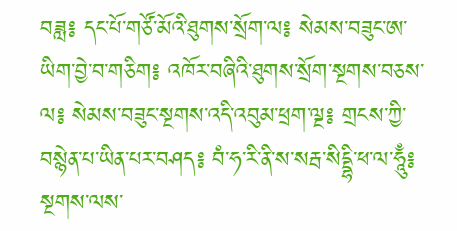བཟླ༔ དང་པོ་གཙོ་མོའི་ཐུགས་སྲོག་ལ༔ སེམས་བཟུང་ཨ་ཡིག་བྱེ་བ་གཅིག༔ འཁོར་བཞིའི་ཐུགས་སྲོག་སྔགས་བཅས་ལ༔ སེམས་བཟུང་སྔགས་འདི་འབུམ་ཕྲག་ལྔ༔ གྲངས་ཀྱི་བསྙེན་པ་ཡིན་པར་བཤད༔ བཾ་ཧ་རི་ནི་ས་སརྦ་སིདྡྷི་ཕ་ལ་ཧཱུྃ༔ སྔགས་ལས་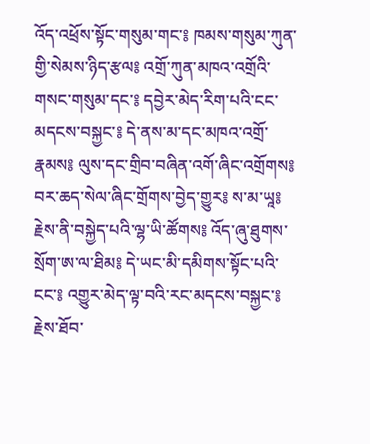འོད་འཕྲོས་སྟོང་གསུམ་གང་༔ ཁམས་གསུམ་ཀུན་གྱི་སེམས་ཉིད་རྩལ༔ འགྲོ་ཀུན་མཁའ་འགྲོའི་གསང་གསུམ་དང་༔ དབྱེར་མེད་རིག་པའི་ངང་མདངས་བསྐྱང་༔ དེ་ནས་མ་དང་མཁའ་འགྲོ་རྣམས༔ ལུས་དང་གྲིབ་བཞིན་འགོ་ཞིང་འགྲོགས༔ བར་ཆད་སེལ་ཞིང་གྲོགས་བྱེད་གྱུར༔ ས་མ་ཡཱ༔ རྗེས་ནི་བསྐྱེད་པའི་ལྷ་ཡི་ཚོགས༔ འོད་ཞུ་ཐུགས་སྲོག་ཨ་ལ་ཐིམ༔ དེ་ཡང་མི་དམིགས་སྟོང་པའི་ངང་༔ འགྱུར་མེད་ལྟ་བའི་རང་མདངས་བསྐྱང་༔ རྗེས་ཐོབ་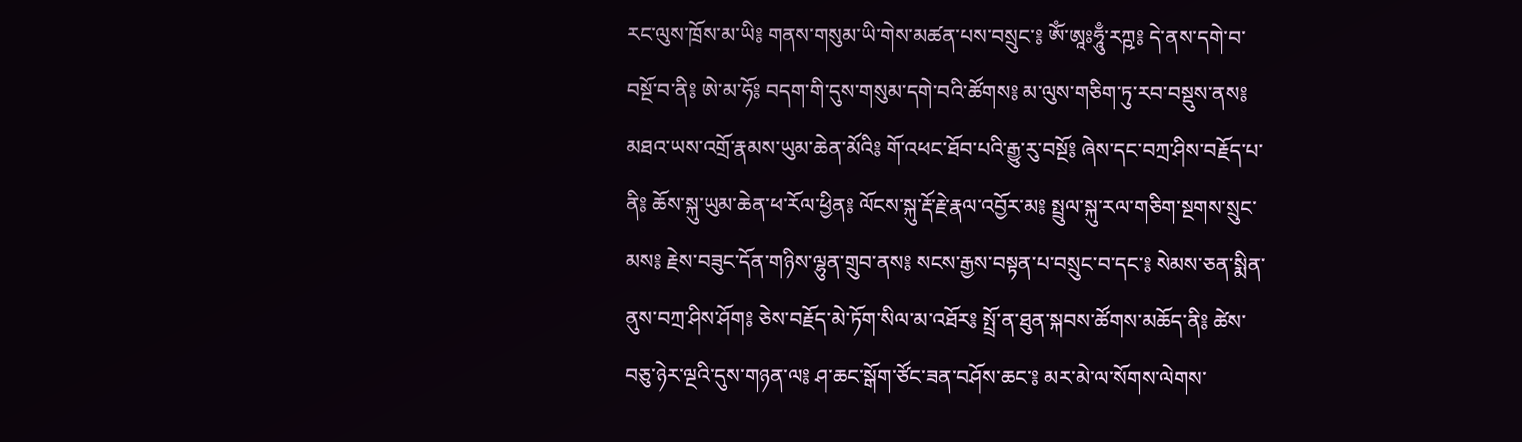རང་ལུས་ཁྲོས་མ་ཡི༔ གནས་གསུམ་ཡི་གེས་མཚན་པས་བསྲུང་༔ ཨོཾ་ཨཱཿཧཱུྃ་རཀྵ༔ དེ་ནས་དགེ་བ་བསྔོ་བ་ནི༔ ཨེ་མ་ཧོ༔ བདག་གི་དུས་གསུམ་དགེ་བའི་ཚོགས༔ མ་ལུས་གཅིག་ཏུ་རབ་བསྡུས་ནས༔ མཐའ་ཡས་འགྲོ་རྣམས་ཡུམ་ཆེན་མོའི༔ གོ་འཕང་ཐོབ་པའི་རྒྱུ་རུ་བསྔོ༔ ཞེས་དང་བཀྲ་ཤིས་བརྗོད་པ་ནི༔ ཆོས་སྐུ་ཡུམ་ཆེན་ཕ་རོལ་ཕྱིན༔ ལོངས་སྐུ་རྡོ་རྗེ་རྣལ་འབྱོར་མ༔ སྤྲུལ་སྐུ་རལ་གཅིག་སྔགས་སྲུང་མས༔ རྗེས་བཟུང་དོན་གཉིས་ལྷུན་གྲུབ་ནས༔ སངས་རྒྱས་བསྟན་པ་བསྲུང་བ་དང་༔ སེམས་ཅན་སྨིན་ནུས་བཀྲ་ཤིས་ཤོག༔ ཅེས་བརྗོད་མེ་ཏོག་སིལ་མ་འཐོར༔ སྤྲོ་ན་ཐུན་སྐབས་ཚོགས་མཆོད་ནི༔ ཚེས་བཅུ་ཉེར་ལྔའི་དུས་གཉན་ལ༔ ཤ་ཆང་སྒོག་ཙོང་ཟན་བཤོས་ཆང་༔ མར་མེ་ལ་སོགས་ལེགས་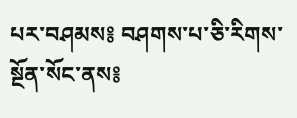པར་བཤམས༔ བཤགས་པ་ཅི་རིགས་སྔོན་སོང་ནས༔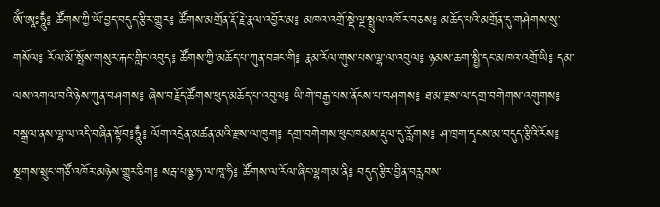ཨོཾ་ཨཱཿཧཱུྃ༔ ཚོགས་ཀྱི་ཡོ་བྱད་བདུད་རྩིར་གྱུར༔ ཚོགས་མགྲོན་རྡོ་རྗེ་རྣལ་འབྱོར་མ༔ མཁའ་འགྲོ་སྡེ་ལྔ་སྤྲུལ་འཁོར་བཅས༔ མཆོད་པའི་མགྲོན་དུ་གཤེགས་སུ་གསོལ༔ རོལ་མོ་སྤོས་གསུར་རྐང་གླིང་འབུད༔ ཚོགས་ཀྱི་མཆོད་པ་ཀུན་བཟང་གི༔ རྣམ་རོལ་གུས་པས་ལྷ་ལ་འབུལ༔ ཉམས་ཆག་སྤྱི་དང་མཁའ་འགྲོ་ཡི༔ དམ་ལས་འགལ་བའི་ཉེས་ཀུན་བཤགས༔ ཞེས་བརྗོད་ཚོགས་ཕུད་མཆོད་པ་འབུལ༔ ཡི་གེ་བརྒྱ་པས་ནོངས་པ་བཤགས༔ ཐ་མ་རྫས་ལ་དགྲ་བགེགས་འགུགས༔ བསྒྲལ་ནས་ལྷ་ལ་འདི་བཞིན་སྟོབ༔ཧཱུྃ༔ ལོག་འདྲེན་མཚན་མའི་རྫས་ལ་ཁུག༔ དགྲ་བགེགས་ཕུང་ཁམས་རྡུལ་དུ་རློགས༔ ཤ་ཁྲག་དྭངས་མ་བདུད་རྩིའི་རོས༔ སྔགས་སྲུང་གཙོ་འཁོར་མཉེས་གྱུར་ཅིག༔ སརྦ་པཉྩ་ཧ་ལ་ཁཱ་ཧི༔ ཚོགས་ལ་རོལ་ཞིང་ལྷག་མ་ནི༔ བདུད་རྩིར་བྱིན་བརླབས་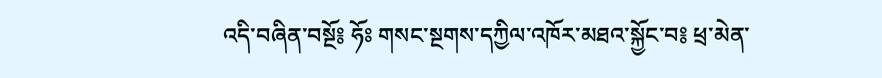འདི་བཞིན་བསྔོ༔ ཧོཿ གསང་སྔགས་དཀྱིལ་འཁོར་མཐའ་སྐྱོང་བ༔ ཕྲ་མེན་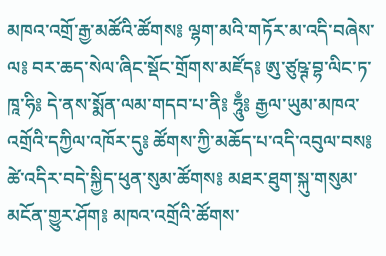མཁའ་འགྲོ་རྒྱ་མཚོའི་ཚོགས༔ ལྷག་མའི་གཏོར་མ་འདི་བཞེས་ལ༔ བར་ཆད་སེལ་ཞིང་སྡོང་གྲོགས་མཛོད༔ ཨུ་ཙུཥྚ་བྷ་ལིང་ཏ་ཁཱ་ཧི༔ དེ་ནས་སྨོན་ལམ་གདབ་པ་ནི༔ ཧཱུྃ༔ རྒྱལ་ཡུམ་མཁའ་འགྲོའི་དཀྱིལ་འཁོར་དུ༔ ཚོགས་ཀྱི་མཆོད་པ་འདི་འབུལ་བས༔ ཚེ་འདིར་བདེ་སྐྱིད་ཕུན་སུམ་ཚོགས༔ མཐར་ཐུག་སྐུ་གསུམ་མངོན་གྱུར་ཤོག༔ མཁའ་འགྲོའི་ཚོགས་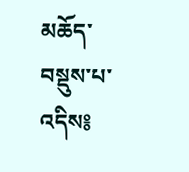མཆོད་བསྡུས་པ་འདིས༔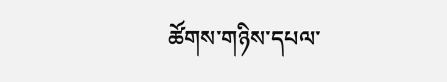ཚོགས་གཉིས་དཔལ་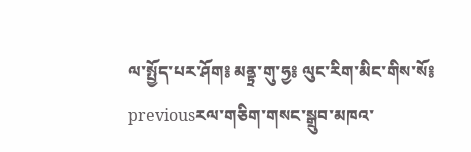ལ་སྤྱོད་པར་ཤོག༔ མནྟྲ་གུ་ཧྱ༔ ལུང་རིག་མིང་གིས་སོ༔
previousརལ་གཅིག་གསང་སྒྲུབ་མཁའ་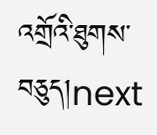འགྲོའི་ཐུགས་བཅུད།next